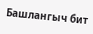Башлангыч бит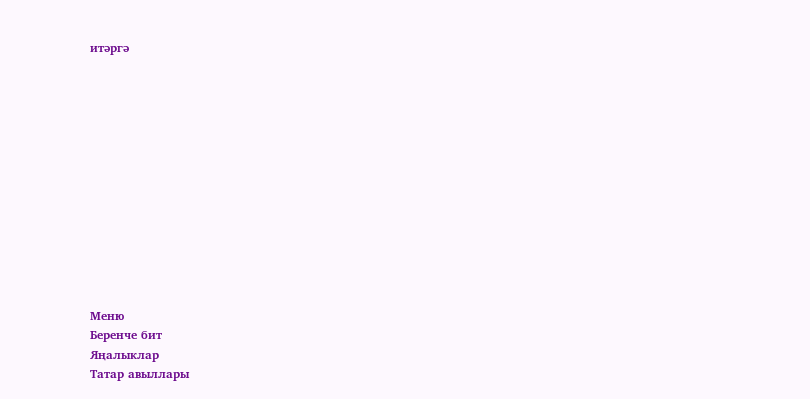итәргә













Меню
Беренче бит
Яңалыклар
Татар авыллары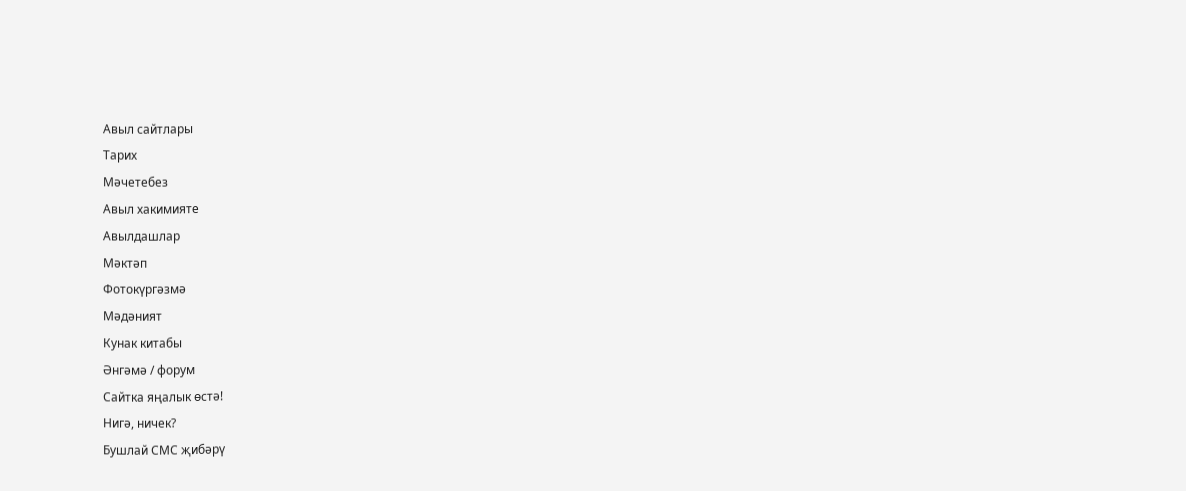Авыл сайтлары
Тарих
Мәчетебез
Авыл хакимияте
Авылдашлар
Мәктәп
Фотокүргәзмә
Мәдәният
Кунак китабы
Әнгәмә / форум
Сайтка яңалык өстә!
Нигә, ничек?
Бушлай СМС җибәрү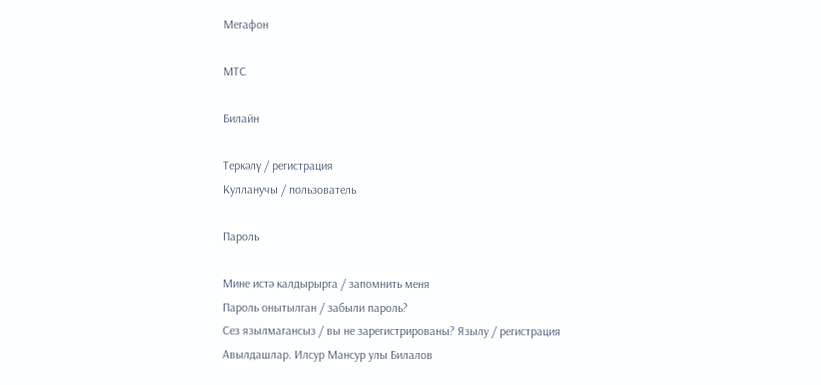Мегафон

МТС

Билайн

Теркәлү / регистрация
Кулланучы / пользователь

Пароль

Мине истә калдырырга / запомнить меня
Пароль онытылган / забыли пароль?
Сез язылмагансыз / вы не зарегистрированы? Язылу / регистрация
Авылдашлар. Илсур Мансур улы Билалов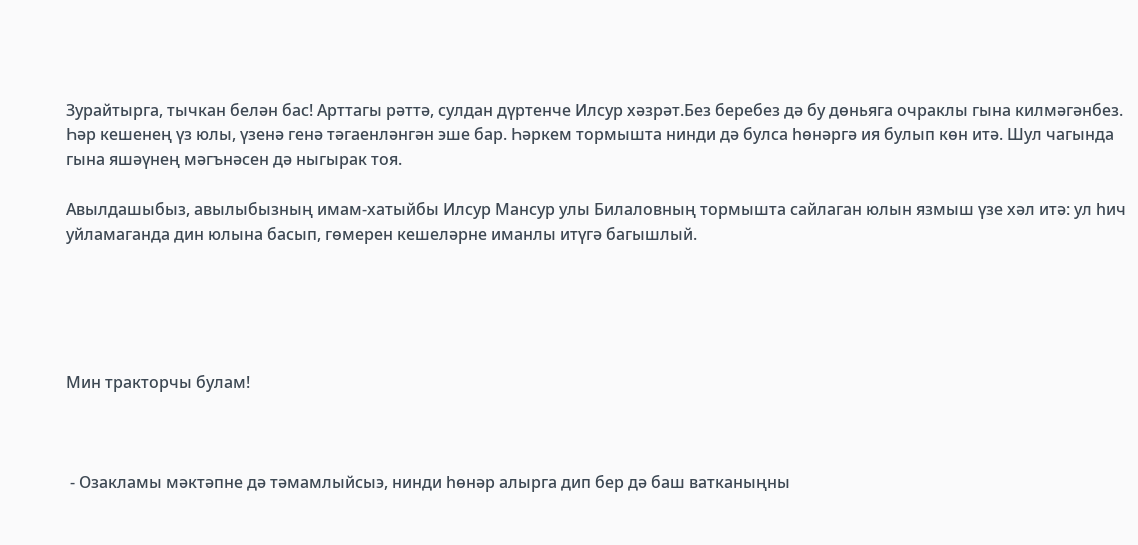Зурайтырга, тычкан белән бас! Арттагы рәттә, сулдан дүртенче Илсур хәзрәт.Без беребез дә бу дөньяга очраклы гына килмәгәнбез. Һәр кешенең үз юлы, үзенә генә тәгаенләнгән эше бар. Һәркем тормышта нинди дә булса һөнәргә ия булып көн итә. Шул чагында гына яшәүнең мәгънәсен дә ныгырак тоя.

Авылдашыбыз, авылыбызның имам-хатыйбы Илсур Мансур улы Билаловның тормышта сайлаган юлын язмыш үзе хәл итә: ул һич уйламаганда дин юлына басып, гөмерен кешеләрне иманлы итүгә багышлый.





Мин тракторчы булам!



 - Озакламы мәктәпне дә тәмамлыйсыэ, нинди һөнәр алырга дип бер дә баш ватканыңны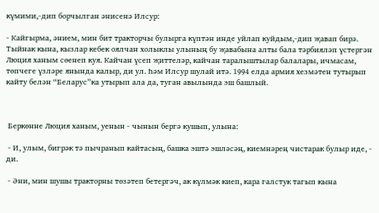күмими,-дип борчылган әнисенә Илсур:

- Кайгырма, әнием, мин бит тракторчы булырга күптән инде уйлап куйдым,-дип җавап бирә. Тыйнак кына, кызлар кебек оялчан холыклы улының бу җавабына алты бала тәрбияләп үстергән Люция ханым сөенеп куя. Кайчан үсеп җиттеләр, кайчан таралыштылар балалары, ичмасам, төпчеге үзләре янында калыр, ди ул. Һәм Илсур шулай итә. 1994 елда армия хезмәтен тутырып кайту белән “Беларус”ка утырып ала да, туган авылында эш башлый.



 Беркөнне Люция ханым, уенын - чынын бергә кушып, улына:

 - И, улым, бигрәк тә пычранып кайтасың, башка эштә эшләсәң, киемнәрең чистарак булыр иде, - ди.

 - Әни, мин шушы тракторны төзәтеп бетергәч, ак күлмәк киеп, кара галстук тагып кына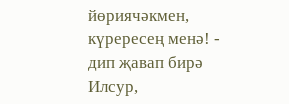йөриячәкмен, күрересең менә! - дип җавап бирә Илсур,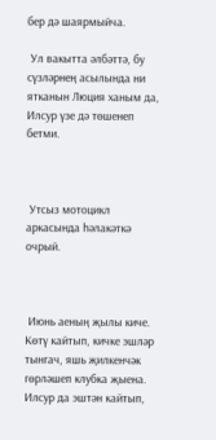бер дә шаярмыйча.

 Ул вакытта әлбәттә, бу сүзләрнең асылында ни ятканын Люция ханым да, Илсур үзе дә төшенеп бетми.



 Утсыз мотоцикл аркасында һәлакәткә очрый.



 Июнь аеның җылы киче. Көтү кайтып, кичке эшләр тынгач, яшь җилкенчәк гөрләшеп клубка җыена. Илсур да эштән кайтып,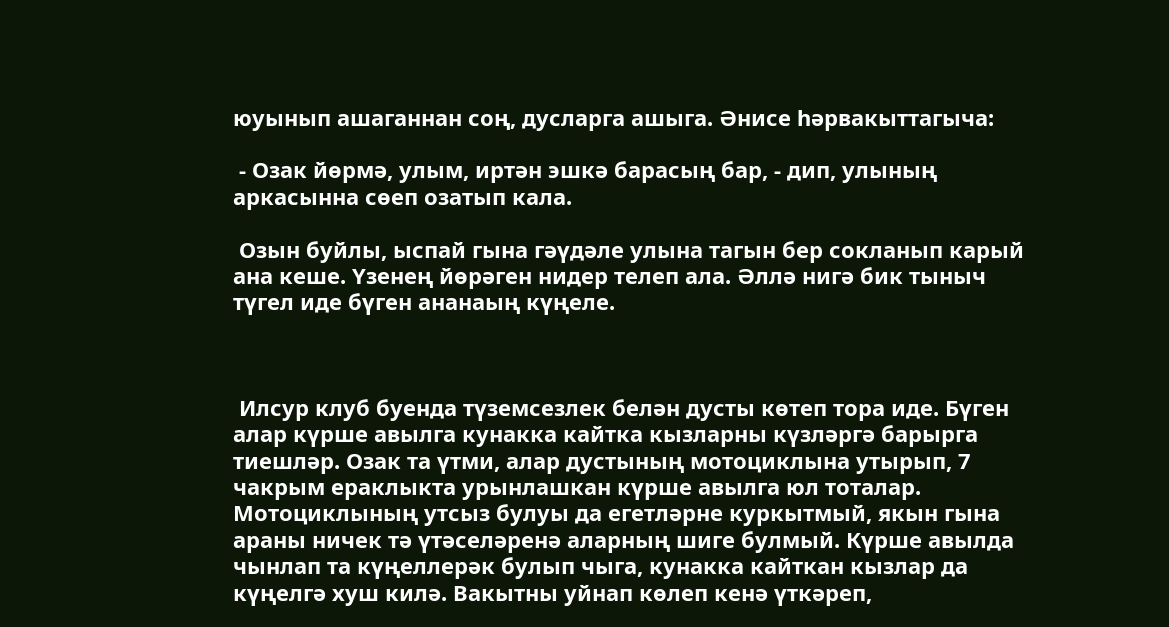юуынып ашаганнан соң, дусларга ашыга. Әнисе һәрвакыттагыча:

 - Озак йөрмә, улым, иртән эшкә барасың бар, - дип, улының аркасынна сөеп озатып кала.

 Озын буйлы, ыспай гына гәүдәле улына тагын бер сокланып карый ана кеше. Үзенең йөрәген нидер телеп ала. Әллә нигә бик тыныч түгел иде бүген ананаың күңеле.



 Илсур клуб буенда түземсезлек белән дусты көтеп тора иде. Бүген алар күрше авылга кунакка кайтка кызларны күзләргә барырга тиешләр. Озак та үтми, алар дустының мотоциклына утырып, 7 чакрым ераклыкта урынлашкан күрше авылга юл тоталар. Мотоциклының утсыз булуы да егетләрне куркытмый, якын гына араны ничек тә үтәселәренә аларның шиге булмый. Күрше авылда чынлап та күңеллерәк булып чыга, кунакка кайткан кызлар да күңелгә хуш килә. Вакытны уйнап көлеп кенә үткәреп,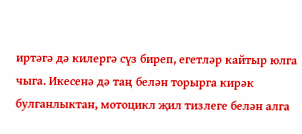иртәгә дә килергә сүз биреп, егетләр кайтыр юлга чыга. Икесенә дә таң белән торырга кирәк булганлыктан, мотоцикл җил тизлеге белән алга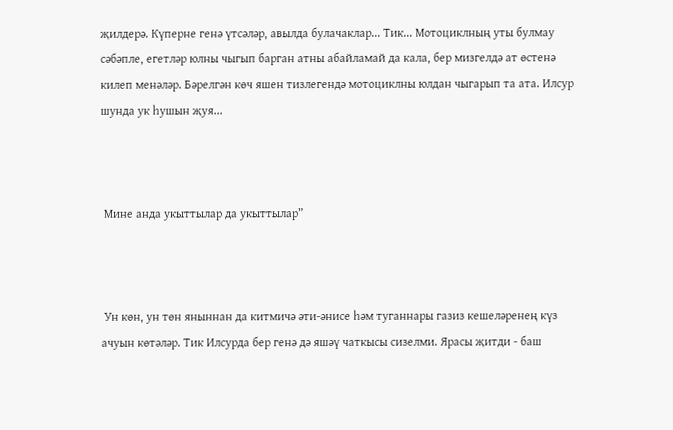җилдерә. Күперне генә үтсәләр, авылда булачаклар... Тик... Мотоциклның уты булмау сәбәпле, егетләр юлны чыгып барган атны абайламай да кала, бер мизгелдә ат өстенә килеп менәләр. Бәрелгән көч яшен тизлегендә мотоциклны юлдан чыгарып та ата. Илсур шунда ук һушын җуя...



 Мине анда укыттылар да укыттылар”



 Ун көн, ун төн яныннан да китмичә әти-әнисе һәм туганнары газиз кешеләренең күз ачуын көтәләр. Тик Илсурда бер генә дә яшәү чаткысы сизелми. Ярасы җитди - баш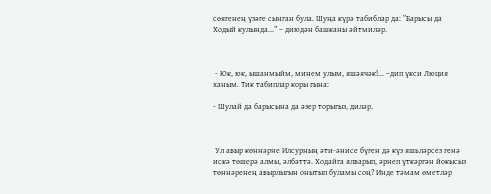сөягенең үзәге сынган була. Шуңа күрә табиблар да: “Барысы да Ходый кулында...” – диюдән башканы әйтмиләр.



 - Юк, юк, ышанмыйм, минем улым, яшәячәк!... –дип үкси Люция ханым. Тик табиплар коры гына:

- Шулай да барысына да әзер торыгыз, диләр.



 Ул авыр көннәрне Илсурның әти-әнисе бүген дә күз яшьләрсез генә искә төшерә алмы, әлбәттә. Ходайга ялварып, әрнеп үткәргән йокысыз төннәренең авырлыгын онытып буламы соң? Инде тәмам өметләр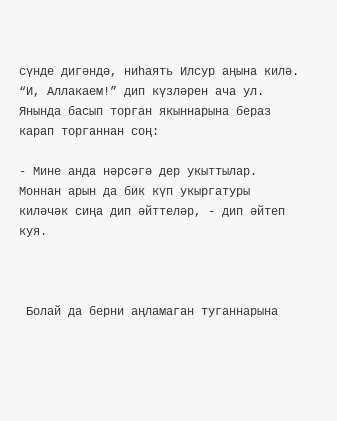сүнде дигәндә, ниһаять Илсур аңына килә. “И, Аллакаем!” дип күзләрен ача ул. Янында басып торган якыннарына бераз карап торганнан соң:

- Мине анда нәрсәгә дер укыттылар. Моннан арын да бик күп укыргатуры киләчәк сиңа дип әйттеләр, - дип әйтеп куя.



 Болай да берни аңламаган туганнарына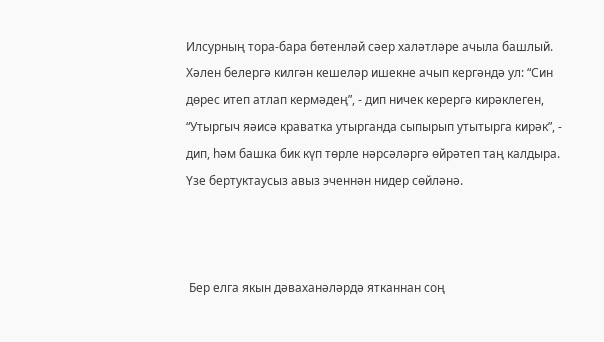Илсурның тора-бара бөтенләй сәер халәтләре ачыла башлый. Хәлен белергә килгән кешеләр ишекне ачып кергәндә ул: “Син дөрес итеп атлап кермәдең”, - дип ничек керергә кирәклеген, “Утыргыч яәисә краватка утырганда сыпырып утытырга кирәк”, - дип, һәм башка бик күп төрле нәрсәләргә өйрәтеп таң калдыра. Үзе бертуктаусыз авыз эченнән нидер сөйләнә.



 Бер елга якын дәваханәләрдә ятканнан соң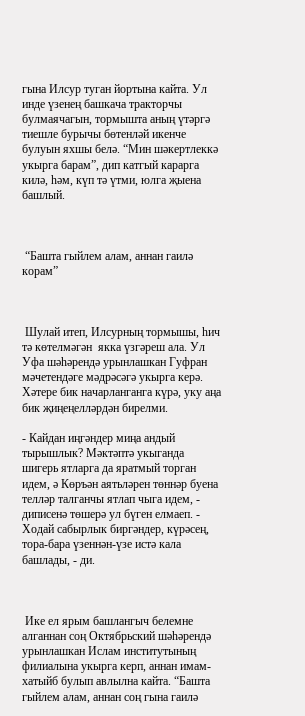гына Илсур туган йортына кайта. Ул инде үзенең башкача тракторчы булмаячагын, тормышта аның үтәргә тиешле бурычы бөтенләй икенче булуын яхшы белә. “Мин шәкертлеккә укырга барам”, дип катгый карарга килә, һәм, күп тә үтми, юлга җыена башлый.



 “Башта гыйлем алам, аннан гаилә корам”



 Шулай итеп, Илсурның тормышы, һич тә көтелмәгән  якка үзгәреш ала. Ул Уфа шәһәрендә урынлашкан Гуфран мәчетендәге мәдрәсәгә укырга керә. Хәтере бик начарланганга күрә, уку аңа бик җиңеңелләрдән бирелми.

- Кайдан иңгәндер миңа андый тырышлык? Мәктәптә укыганда шигерь ятларга да яратмый торган идем, ә Көръән аятьләрен төннәр буена телләр талганчы ятлап чыга идем, - диписенә төшерә ул бүген елмаеп. - Ходай сабырлык биргәндер, күрәсең, тора-бара үзеннән-үзе истә кала башлады, - ди.



 Ике ел ярым башлангыч белемне алганнан соң Октябрьский шәһәрендә урынлашкан Ислам институтының филиалына укырга керп, аннан имам-хатыйб булып авлылна кайта. “Башта гыйлем алам, аннан соң гына гаилә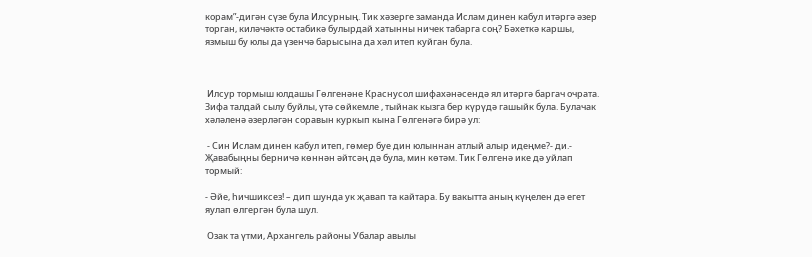корам”-дигән сүзе була Илсурның. Тик хәзерге заманда Ислам динен кабул итәргә әзер торган, киләчәктә остабикә булырдай хатынны ничек табарга соң? Бәхеткә каршы, язмыш бу юлы да үзенчә барысына да хәл итеп куйган була.



 Илсур тормыш юлдашы Гөлгенәне Краснусол шифахәнәсендә ял итәргә баргач очрата. Зифа талдай сылу буйлы, үтә сөйкемле , тыйнак кызга бер күрүдә гашыйк була. Булачак хәләленә әзерләгән соравын куркып кына Гөлгенәгә бирә ул:

 - Син Ислам динен кабул итеп, гөмер буе дин юлыннан атлый алыр идеңме?- ди.- Җавабыңны берничә көннән әйтсәң дә була, мин көтәм. Тик Гөлгенә ике дә уйлап тормый:

- Әйе, һичшиксез! – дип шунда ук җавап та кайтара. Бу вакытта аның күңелен дә егет яулап өлгергән була шул.

 Озак та үтми, Архангель районы Убалар авылы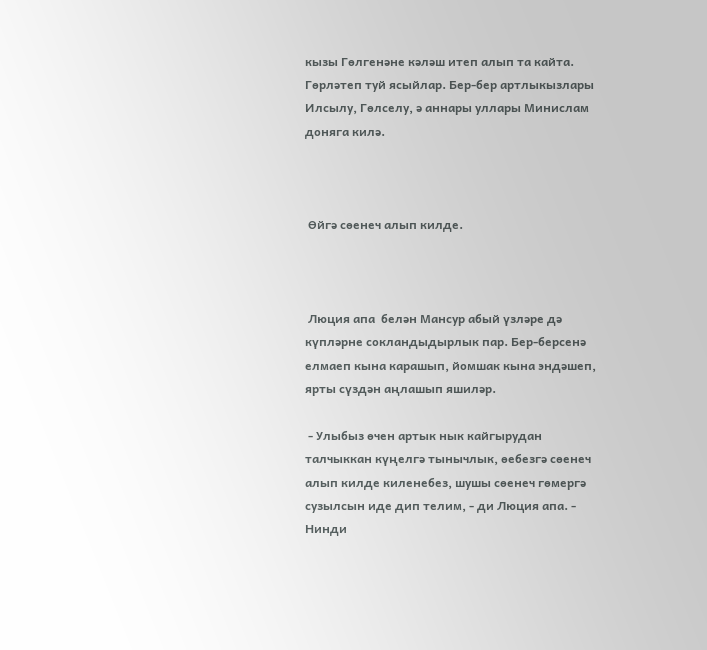кызы Гөлгенәне кәләш итеп алып та кайта. Гөрләтеп туй ясыйлар. Бер-бер артлыкызлары Илсылу, Гөлселу, ә аннары уллары Минислам доняга килә.



 Өйгә сөенеч алып килде.



 Люция апа  белән Мансур абый үзләре дә күпләрне сокландыдырлык пар. Бер-берсенә елмаеп кына карашып, йомшак кына эндәшеп, ярты сүздән аңлашып яшиләр.

 - Улыбыз өчен артык нык кайгырудан талчыккан күңелгә тынычлык, өебезгә сөенеч алып килде киленебез, шушы сөенеч гөмергә сузылсын иде дип телим, - ди Люция апа. - Нинди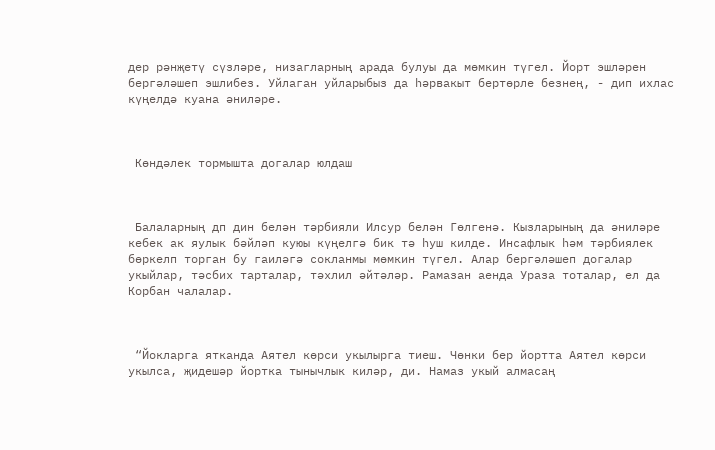дер рәнҗетү сүзләре, низагларның арада булуы да мөмкин түгел. Йорт эшләрен бергәләшеп эшлибез. Уйлаган уйларыбыз да һәрвакыт бертөрле безнең, - дип ихлас күңелдә куана әниләре.



 Көндәлек тормышта догалар юлдаш



 Балаларның дп дин белән тәрбияли Илсур белән Гөлгенә. Кызларының да әниләре кебек ак яулык бәйләп куюы күңелгә бик тә һуш килде. Инсафлык һәм тәрбиялек бөркелп торган бу гаиләгә сокланмы мөмкин түгел. Алар бергәләшеп догалар укыйлар, тәсбих тарталар, тәхлил әйтәләр. Рамазан аенда Ураза тоталар, ел да Корбан чалалар.



 “Йокларга ятканда Аятел көрси укылырга тиеш. Чөнки бер йортта Аятел көрси укылса, җидешәр йортка тынычлык киләр, ди. Намаз укый алмасаң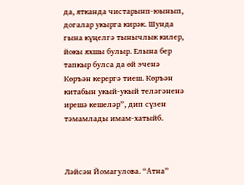да, ятканда чистарынп-юынып, догалар укырга кирәк. Шунда гына күңелгә тынычлык килер, йокы яхшы булыр. Елына бер тапкыр булса да өй эченә Көръән керергә тиеш. Көръән китабын укый-укый теләгәненә ирешә кешеләр”, дип сүзен тәмамлады имам-хатыйб.



Ләйсән Йомагулова. “Атна”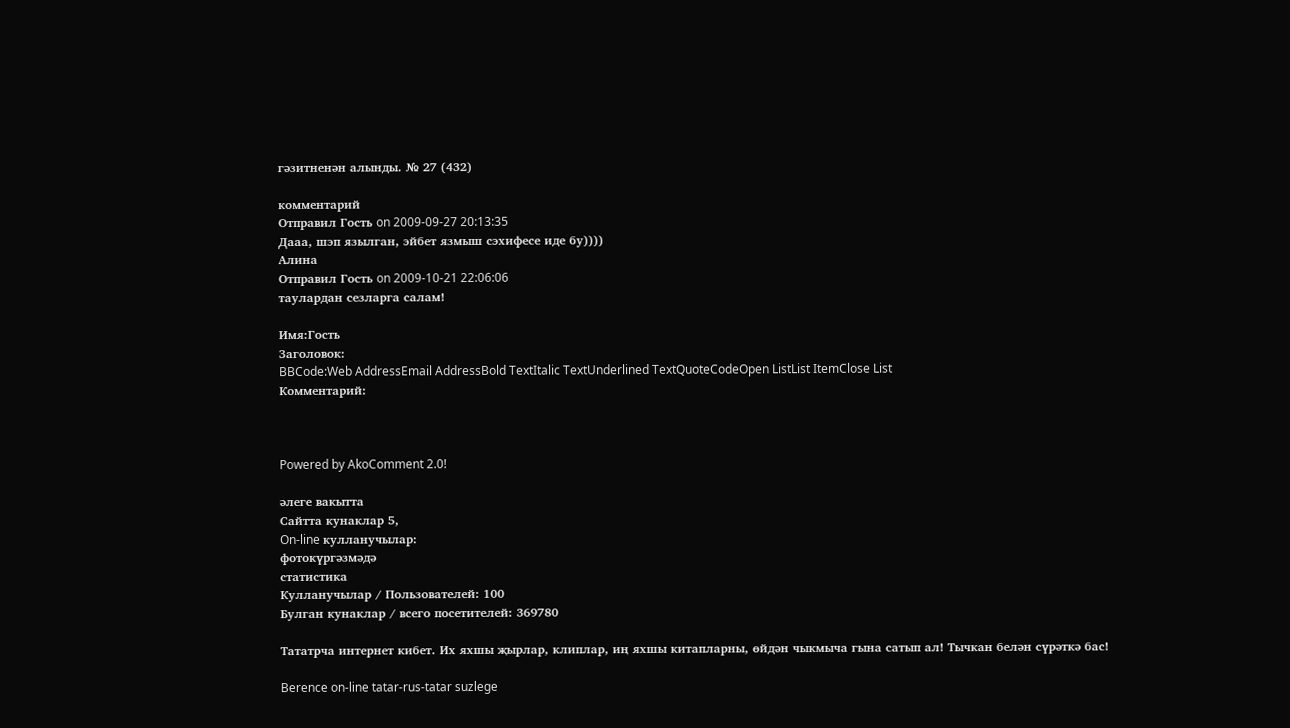гәзитненән алынды. № 27 (432)

комментарий
Отправил Гость on 2009-09-27 20:13:35
Дааа, шэп язылган, эйбет язмыш сэхифесе иде бу))))
Алина
Отправил Гость on 2009-10-21 22:06:06
таулардан сезларга салам!

Имя:Гость
Заголовок:
BBCode:Web AddressEmail AddressBold TextItalic TextUnderlined TextQuoteCodeOpen ListList ItemClose List
Комментарий:



Powered by AkoComment 2.0!

әлеге вакытта
Сайтта кунаклар 5,
On-line кулланучылар:
фотокүргәзмәдә
статистика
Кулланучылар / Пользователей: 100
Булган кунаклар / всего посетителей: 369780

Тататрча интернет кибет. Их яхшы җырлар, клиплар, иң яхшы китапларны, өйдән чыкмыча гына сатып ал! Тычкан белән сүрәткә бас!

Berence on-line tatar-rus-tatar suzlege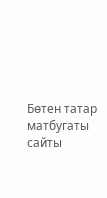Бөтен татар матбугаты сайты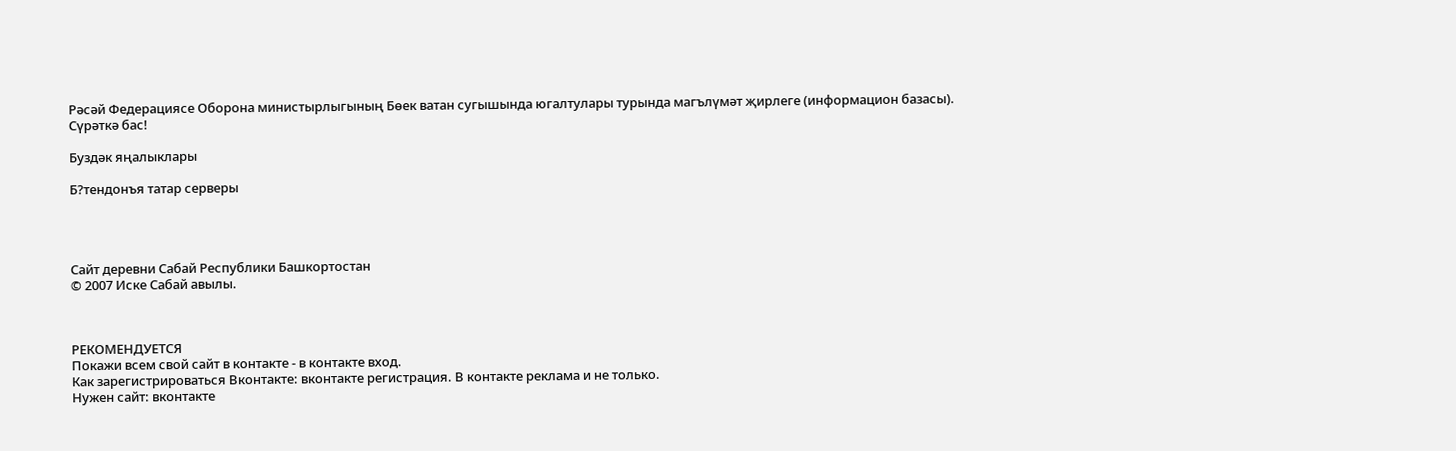Рәсәй Федерациясе Оборона министырлыгының Бөек ватан сугышында югалтулары турында магълүмәт җирлеге (информацион базасы). Сүрәткә бас!

Буздәк яңалыклары

Б?тендонъя татар серверы




Сайт деревни Сабай Республики Башкортостан
© 2007 Иске Сабай авылы.



РЕКОМЕНДУЕТСЯ
Покажи всем свой сайт в контакте - в контакте вход.
Как зарегистрироваться Вконтакте: вконтакте регистрация. В контакте реклама и не только.
Нужен сайт: вконтакте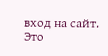вход на сайт. Это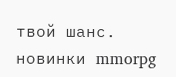твой шанс.
новинки mmorpg